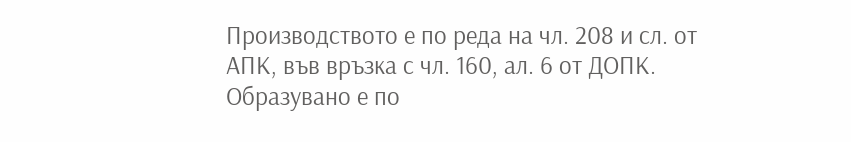Производството е по реда на чл. 208 и сл. от АПК, във връзка с чл. 160, ал. 6 от ДОПК.
Образувано е по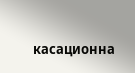касационна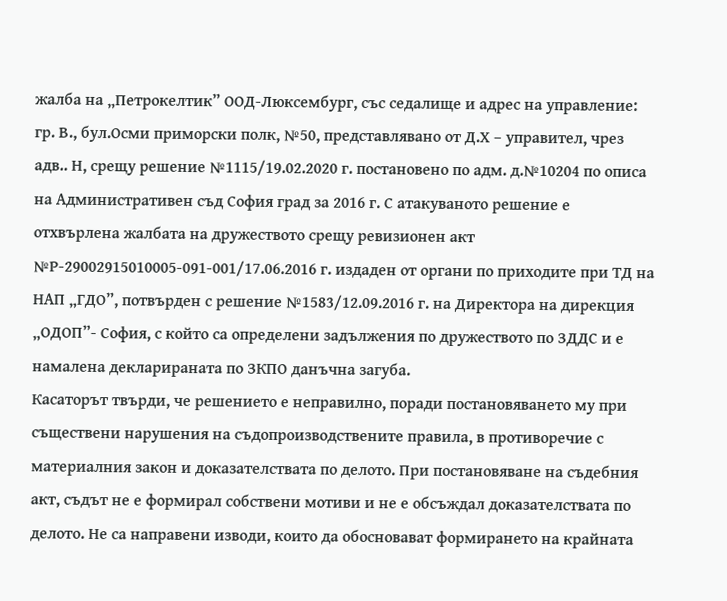жалба на „Петрокелтик” ООД-Люксембург, със седалище и адрес на управление: гр. В., бул.Осми приморски полк, №50, представлявано от Д.Х – управител, чрез адв.. Н, срещу решение №1115/19.02.2020 г. постановено по адм. д.№10204 по описа на Административен съд София град за 2016 г. С атакуваното решение е отхвърлена жалбата на дружеството срещу ревизионен акт №Р-29002915010005-091-001/17.06.2016 г. издаден от органи по приходите при ТД на НАП „ГДО”, потвърден с решение №1583/12.09.2016 г. на Директора на дирекция „ОДОП”- София, с който са определени задължения по дружеството по ЗДДС и е намалена декларираната по ЗКПО данъчна загуба.
Касаторът твърди, че решението е неправилно, поради постановяването му при съществени нарушения на съдопроизводствените правила, в противоречие с материалния закон и доказателствата по делото. При постановяване на съдебния акт, съдът не е формирал собствени мотиви и не е обсъждал доказателствата по делото. Не са направени изводи, които да обосновават формирането на крайната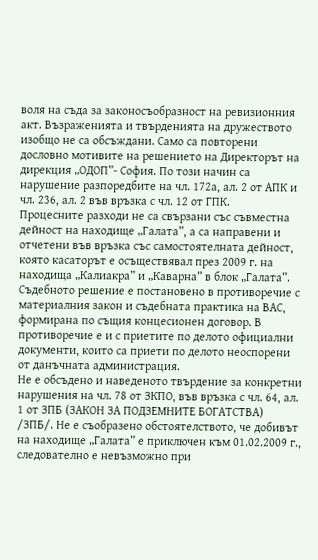воля на съда за законосъобразност на ревизионния акт. Възраженията и твърденията на дружеството изобщо не са обсъждани. Само са повторени дословно мотивите на решението на Директорът на дирекция „ОДОП”- София. По този начин са нарушение разпоредбите на чл. 172а, ал. 2 от АПК и чл. 236, ал. 2 във връзка с чл. 12 от ГПК.
Процесните разходи не са свързани със съвместна дейност на находище „Галата”, а са направени и отчетени във връзка със самостоятелната дейност, която касаторът е осъществявал през 2009 г. на находища „Калиакра” и „Каварна” в блок „Галата”.
Съдебното решение е постановено в противоречие с материалния закон и съдебната практика на ВАС, формирана по същия концесионен договор. В противоречие е и с приетите по делото официални документи, които са приети по делото неоспорени от данъчната администрация.
Не е обсъдено и наведеното твърдение за конкретни нарушения на чл. 78 от ЗКПО, във връзка с чл. 64, ал. 1 от ЗПБ (ЗАКОН ЗА ПОДЗЕМНИТЕ БОГАТСТВА) /ЗПБ/. Не е съобразено обстоятелството, че добивът на находище „Галата” е приключен към 01.02.2009 г., следователно е невъзможно при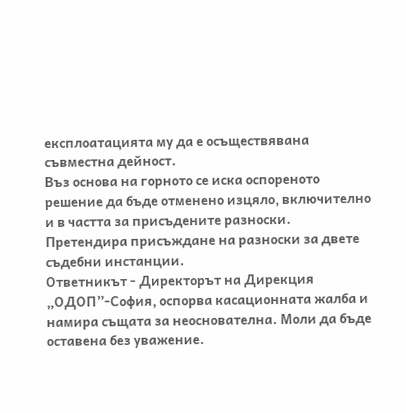експлоатацията му да е осъществявана съвместна дейност.
Въз основа на горното се иска оспореното решение да бъде отменено изцяло, включително и в частта за присъдените разноски.
Претендира присъждане на разноски за двете съдебни инстанции.
Ответникът - Директорът на Дирекция „ОДОП”-София, оспорва касационната жалба и намира същата за неоснователна. Моли да бъде оставена без уважение.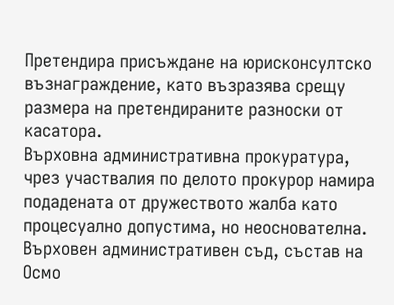Претендира присъждане на юрисконсултско възнаграждение, като възразява срещу размера на претендираните разноски от касатора.
Върховна административна прокуратура, чрез участвалия по делото прокурор намира подадената от дружеството жалба като процесуално допустима, но неоснователна.
Върховен административен съд, състав на Осмо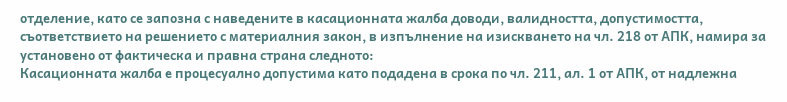отделение, като се запозна с наведените в касационната жалба доводи, валидността, допустимостта, съответствието на решението с материалния закон, в изпълнение на изискването на чл. 218 от АПК, намира за установено от фактическа и правна страна следното:
Касационната жалба е процесуално допустима като подадена в срока по чл. 211, ал. 1 от АПК, от надлежна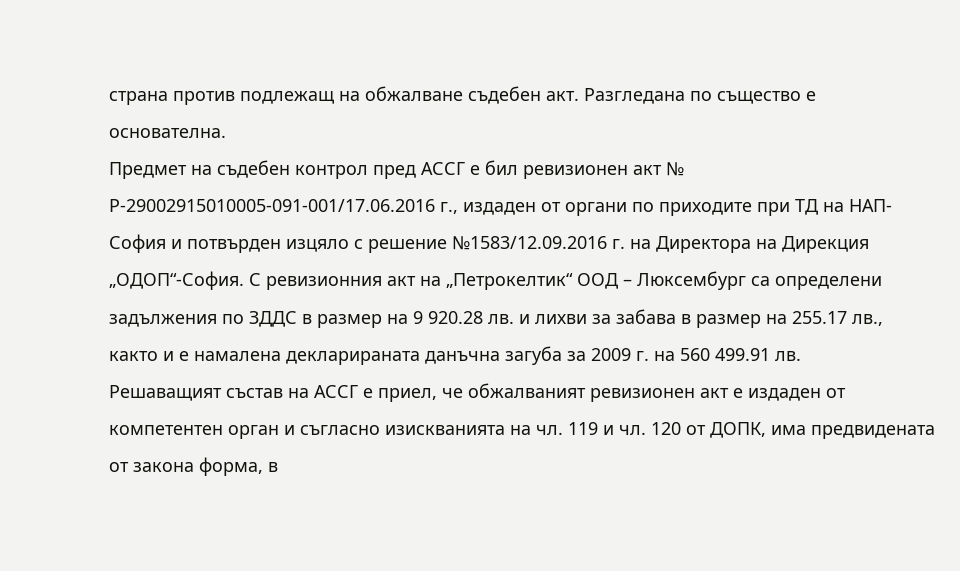страна против подлежащ на обжалване съдебен акт. Разгледана по същество е основателна.
Предмет на съдебен контрол пред АССГ е бил ревизионен акт № Р-29002915010005-091-001/17.06.2016 г., издаден от органи по приходите при ТД на НАП-София и потвърден изцяло с решение №1583/12.09.2016 г. на Директора на Дирекция „ОДОП“-София. С ревизионния акт на „Петрокелтик“ ООД – Люксембург са определени задължения по ЗДДС в размер на 9 920.28 лв. и лихви за забава в размер на 255.17 лв., както и е намалена декларираната данъчна загуба за 2009 г. на 560 499.91 лв.
Решаващият състав на АССГ е приел, че обжалваният ревизионен акт е издаден от компетентен орган и съгласно изискванията на чл. 119 и чл. 120 от ДОПК, има предвидената от закона форма, в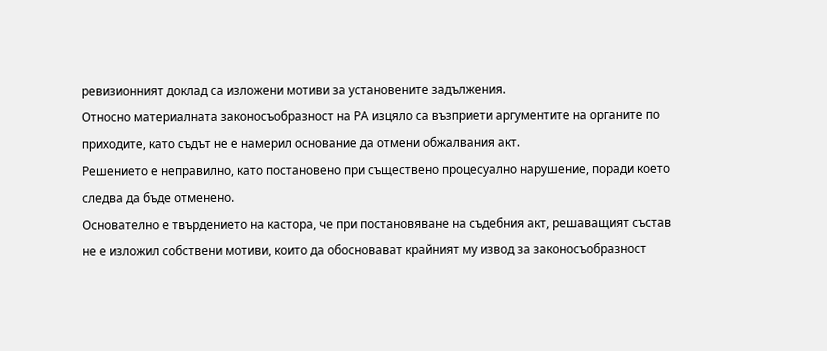ревизионният доклад са изложени мотиви за установените задължения.
Относно материалната законосъобразност на РА изцяло са възприети аргументите на органите по приходите, като съдът не е намерил основание да отмени обжалвания акт.
Решението е неправилно, като постановено при съществено процесуално нарушение, поради което следва да бъде отменено.
Основателно е твърдението на кастора, че при постановяване на съдебния акт, решаващият състав не е изложил собствени мотиви, които да обосновават крайният му извод за законосъобразност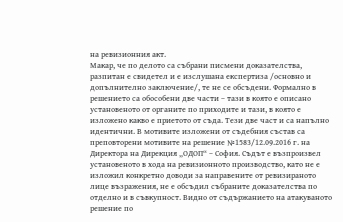на ревизионния акт.
Макар, че по делото са събрани писмени доказателства, разпитан е свидетел и е изслушана експертиза /основно и допълнително заключение/, те не се обсъдени. Формално в решението са обособени две части – тази в която е описано установеното от органите по приходите и тази, в която е изложено какво е приетото от съда. Тези две част и са напълно идентични. В мотивите изложени от съдебния състав са преповторени мотивите на решение №1583/12.09.2016 г. на Директора на Дирекция „ОДОП“ – София. Съдът е възпроизвел установеното в хода на ревизионното производство, като не е изложил конкретно доводи за направените от ревизираното лице възражения, не е обсъдил събраните доказателства по отделно и в съвкупност. Видно от съдържанието на атакуваното решение по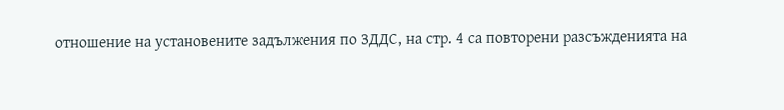отношение на установените задължения по ЗДДС, на стр. 4 са повторени разсъжденията на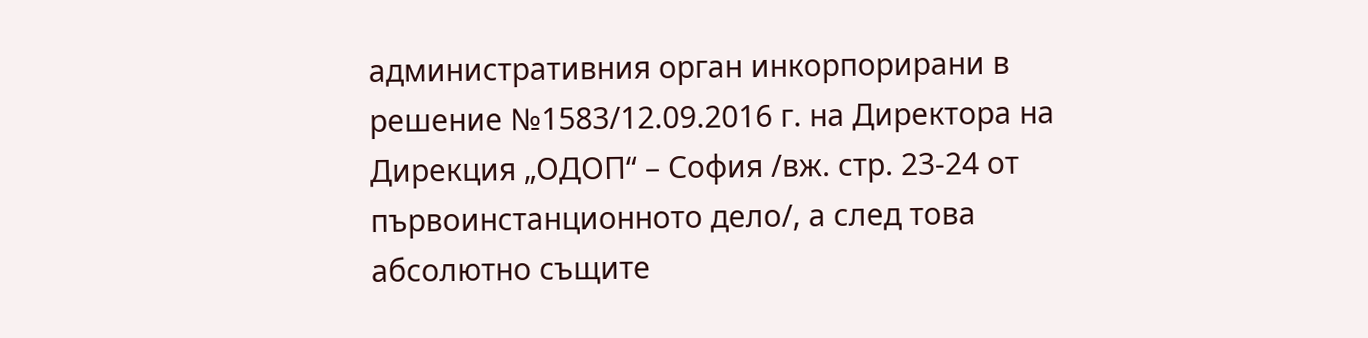административния орган инкорпорирани в решение №1583/12.09.2016 г. на Директора на Дирекция „ОДОП“ – София /вж. стр. 23-24 от първоинстанционното дело/, а след това абсолютно същите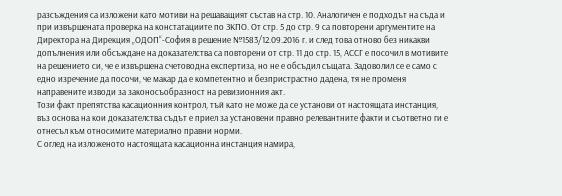разсъждения са изложени като мотиви на решаващият състав на стр. 10. Аналогичен е подходът на съда и при извършената проверка на констатациите по ЗКПО. От стр. 5 до стр. 9 са повторени аргументите на Директора на Дирекция „ОДОП“-София в решение №1583/12.09.2016 г. и след това отново без никакви допълнения или обсъждане на доказателства са повторени от стр. 11 до стр. 15, АССГ е посочил в мотивите на решението си, че е извършена счетоводна експертиза, но не е обсъдил същата. Задоволил се е само с едно изречение да посочи, че макар да е компетентно и безпристрастно дадена, тя не променя направените изводи за законосъобразност на ревизионния акт.
Този факт препятства касационния контрол, тъй като не може да се установи от настоящата инстанция, въз основа на кои доказателства съдът е приел за установени правно релевантните факти и съответно ги е отнесъл към относимите материално правни норми.
С оглед на изложеното настоящата касационна инстанция намира,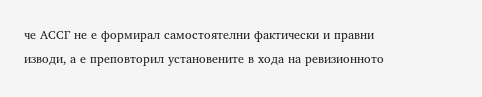че АССГ не е формирал самостоятелни фактически и правни изводи, а е преповторил установените в хода на ревизионното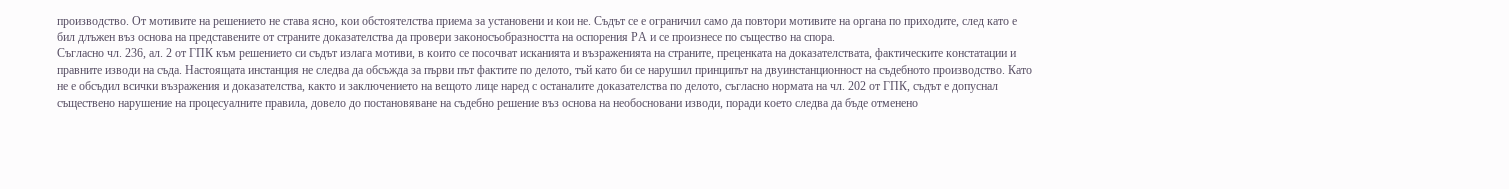производство. От мотивите на решението не става ясно, кои обстоятелства приема за установени и кои не. Съдът се е ограничил само да повтори мотивите на органа по приходите, след като е бил длъжен въз основа на представените от страните доказателства да провери законосъобразността на оспорения РА и се произнесе по същество на спора.
Съгласно чл. 236, ал. 2 от ГПК към решението си съдът излага мотиви, в които се посочват исканията и възраженията на страните, преценката на доказателствата, фактическите констатации и правните изводи на съда. Настоящата инстанция не следва да обсъжда за първи път фактите по делото, тъй като би се нарушил принципът на двуинстанционност на съдебното производство. Като не е обсъдил всички възражения и доказателства, както и заключението на вещото лице наред с останалите доказателства по делото, съгласно нормата на чл. 202 от ГПК, съдът е допуснал съществено нарушение на процесуалните правила, довело до постановяване на съдебно решение въз основа на необосновани изводи, поради което следва да бъде отменено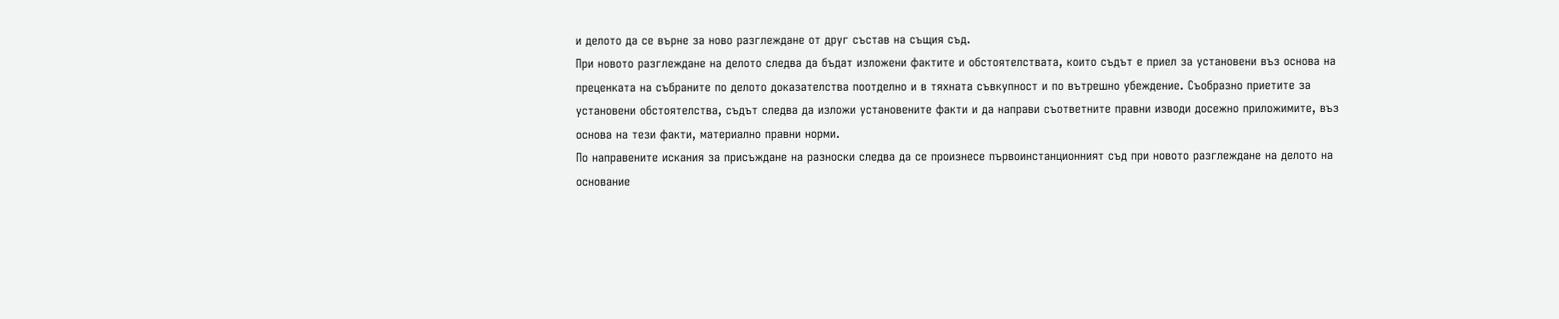и делото да се върне за ново разглеждане от друг състав на същия съд.
При новото разглеждане на делото следва да бъдат изложени фактите и обстоятелствата, които съдът е приел за установени въз основа на преценката на събраните по делото доказателства поотделно и в тяхната съвкупност и по вътрешно убеждение. Съобразно приетите за установени обстоятелства, съдът следва да изложи установените факти и да направи съответните правни изводи досежно приложимите, въз основа на тези факти, материално правни норми.
По направените искания за присъждане на разноски следва да се произнесе първоинстанционният съд при новото разглеждане на делото на основание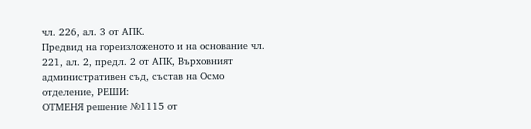чл. 226, ал. 3 от АПК.
Предвид на гореизложеното и на основание чл. 221, ал. 2, предл. 2 от АПК, Върховният административен съд, състав на Осмо отделение, РЕШИ:
ОТМЕНЯ решение №1115 от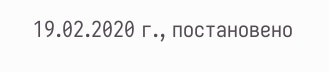19.02.2020 г., постановено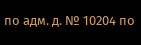по адм. д. № 10204 по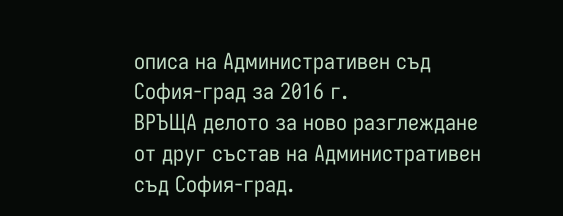описа на Административен съд София-град за 2016 г.
ВРЪЩА делото за ново разглеждане от друг състав на Административен съд София-град.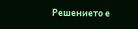Решението е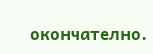окончателно.